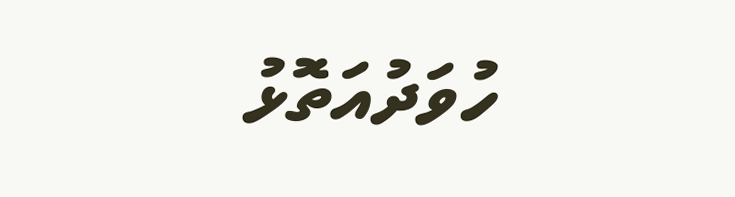ހުވަދުއަތޮޅު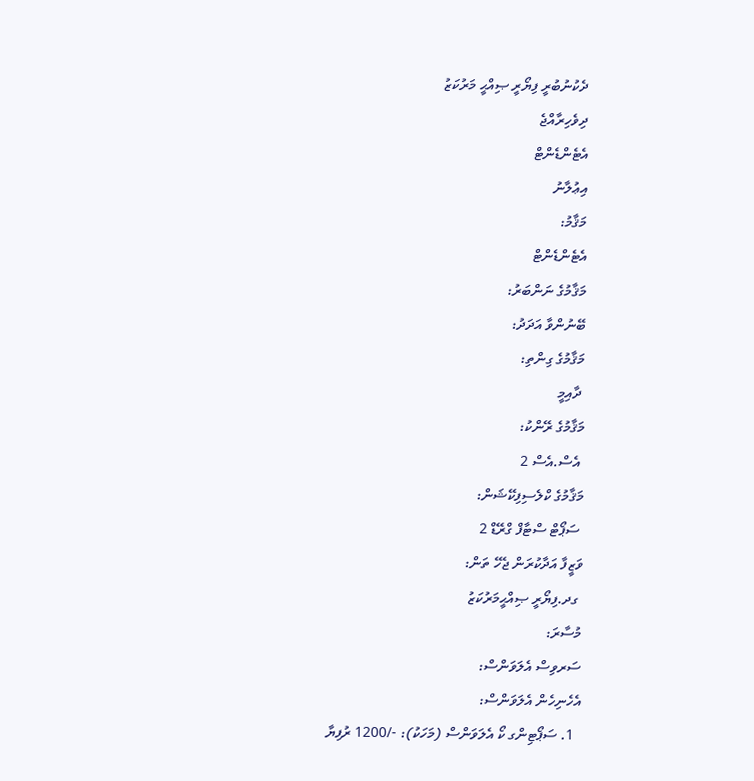ދެކުނުބުރީ ފިޔޯރީ ޞިއްޙީ މަރުކަޒު
ދިވެހިރާއްޖެ
އެޓެންޑެންޓް
އިޢުލާނު
މަޤާމު:
އެޓެންޑެންޓް
މަޤާމުގެ ނަންބަރު:
ބޭނުންވާ އަދަދު:
މަޤާމުގެ ގިންތި:
 ދާއިމީ
މަޤާމުގެ ރޭންކު:
 އެސް.އެސް 2
މަޤާމުގެ ކްލެސިފިކޭޝަން:
 ސަޕޯޓް ސްޓާފް ގްރޭޑް 2
ވަޒީފާ އަދާކުރަން ޖެހޭ ތަން:
 ގދ.ފިޔޯރީ ޞިއްޙީމަރުކަޒު
މުސާރަ:
ސަރވިސް އެލަވަންސް:
އެހެނިހެން އެލަވަންސް:
  1. ސަޕޯޓިންގ ކޯ އެލަވަންސް (މަހަކު): -/1200 ރުފިޔާ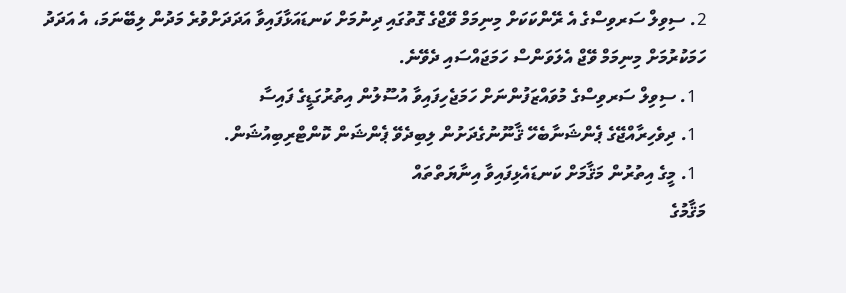2. ސިވިލް ސަރވިސްގެ އެ ރޭންކަކަށް މިނިމަމް ވޭޖްގެ ގޮތުގައި ދިނުމަށް ކަނޑައަޅާފައިވާ އަދަދަށްވުރެ މަދުން ލިބޭނަމަ، އެ އަދަދު ހަމަކުރުމަށް މިނިމަމް ވޭޖް އެލަވަންސް ހަމަޖައްސައި ދެވޭނެ.
  1. ސިވިލް ސަރވިސްގެ މުވައްޒަފުންނަށް ހަމަޖެހިފައިވާ އުސޫލުން އިތުރުގަޑީގެ ފައިސާ
  1. ދިވެހިރާއްޖޭގެ ޕެންޝަނާބެހޭ ޤާނޫނުގެދަށުން ލިބިދެވޭ ޕެންޝަން ކޮންޓްރިބިއުޝަން.
  1. މީގެ އިތުރުން މަޤާމަށް ކަނޑައެޅިފައިވާ އިނާޔަތްތައް
މަޤާމުގެ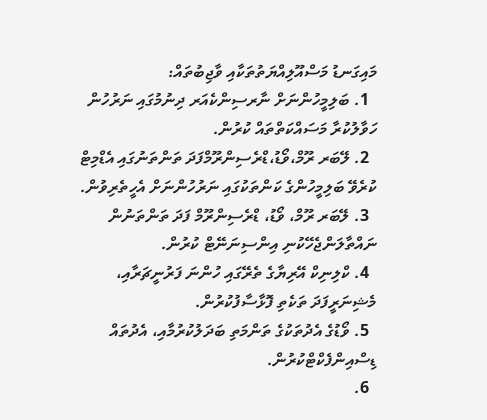މައިގަނޑު މަސްއޫލިއްޔަތުތަކާއި ވާޖިބުތައް:
  1. ބަލިމީހުންނަށް ނާރސިންކެއަރ ދިނުމުގައި ނަރުހުން ހަވާލުކުރާ މަސައްކަތްތައް ކުރުން.
  2. ލޭބަރ ރޫމް،ވޯޑު،ޑްރެސިންރޫމްފަދަ ތަންތަނުގައި އެޑްމިޓް ކުރެވޭ ބަލިމީހުންގެ ކަންތަކުގައި ނަރުހުންނަށް އެހީތެރިވުން.
  3. ލޭބަރ ރޫމް، ވޯޑު، ޑްރެސިންރޫމް ފަދަ ތަންތަނުން ނައްތާލަންޖެހޭކުނި އިންސިނަނޭޓް ކުރުން.
  4. ކްލިނިކް އޭރިޔާގެ ތެރޭގައި ހުންނަ ފަރުނީޗަރާއި، މެޝިނަރީފަދަ ތަކެތި ފޮޅާސާފުކުރުން.
  5. ވޯޑުގެ އެދުތަކުގެ ތަންމަތި ބަދަލުކުރުމާއި، އެދުތައް ޑިސްއިންފެކްޓްކުރުން.
  6.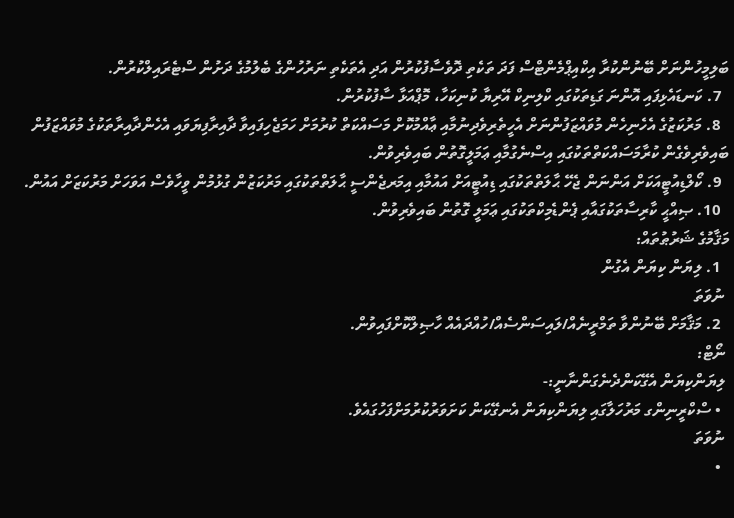ބަލިމީހުންނަށް ބޭނުންކުރާ އިކްއިޕްމެންޓްސް ފަދަ ތަކެތި ދޮވެސާފުކުރުން އަދި އެތަކެތި ނަރުހުންގެ ބެލުމުގެ ދަށުން ސްޓެރައިލްކުރުން.
  7. ކަނޑައެޅިފައި އޮންނަ ގަޑިތަކުގައި ކްލިނިކް އޭރިޔާ ކުނިކަހާ، މޮޕްއަޅާ ސާފުކުރުން.
  8. މަރުކަޒުގެ އެހެނިހެން މުވައްޒަފުންނަށް އެހީތެރިވެދިނުމާއި ޢާއްމުކޮށް މަސައްކަތް ކުރުމަށް ހަމަޖެހިފައިވާ ދާއިރާފިޔަވައި އެހެންދާއިރާތަކުގެ މުވައްޒަފުން ބައިވެރިވެގެން ކުރާމަސައްކަތްތަކުގައި އިސްނެގުމާއި ޢަމަލީގޮތުން ބައިވެރިވުން.
  9. ކޯލްޑިއުޓީއަކަށް އަންނަން ޖެހޭ ޙާލަތްތަކުގައި ޑިއުޓީއަށް އައުމާއި އިމަރޖެންސީ ޙާލަތްތަކުގައި މަރުކަޒުން ގުޅުމުން ވީހާވެސް އަވަހަށް މަރުކަޒަށް އައުން.
  10. ޞިއްޙީ ކާރިސާތަކުގައާއި ޕެންޑެމިކްތަކުގައި ޢަމަލީ ގޮތުން ބައިވެރިވުން.
މަޤާމުގެ ޝަރުޠުތައް:
  1. ލިޔަން ކިޔަން އެގުން
 ނުވަތަ
  2. މަޤާމަށް ބޭނުންވާ ތަމްރީނެއް/ލައިސަންސެއް/ހުއްދައެއް ހާޞިލްކޮށްފައިވުން.
 ނޯޓް:
 ލިޔަންކިޔަން އެގޭކަންދެނެގަންނާނީ:-
  • ސްކްރީނިންގ މަރުހަލާގައި ލިޔަންކިޔަން އެނގޭކަން ކަށަވަރުކުރުމަށްފަހުގައެވެ.
 ނުވަތަ
  •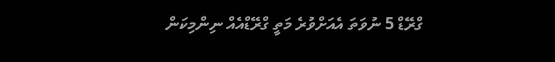ގްރޭޑް 5 ނުވަތަ އެއަށްވުރެ މަތީ ގްރޭޑްއެއް ނިންމިކަން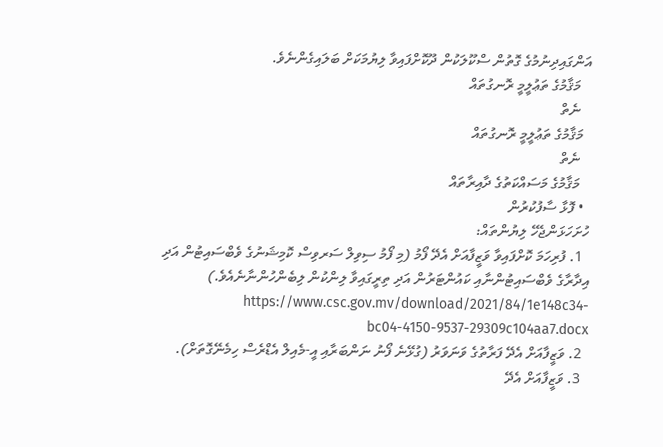އަންގައިދިނުމުގެ ގޮތުން ސްކޫލަކުން ދޫކޮށްފައިވާ ލިޔުމަކަށް ބަލައިގެންނެވެ.
   މަޤާމުގެ ތަޢުލީމީ ރޮނގުތައް
   ނެތް
  މަޤާމުގެ ތަޢުލީމީ ރޮނގުތައް
   ނެތް
   މަޤާމުގެ މަސައްކަތުގެ ދާއިރާތައް
  • ފޮޅާ ސާފުކުރުން
ހުށަހަޅަންޖެހޭ ލިޔުންތައް:
  1. ފުރިހަމަ ކޮށްފައިވާ ވަޒީފާއަށް އެދޭ ފޯމު (މި ފޯމު ސިވިލް ސަރވިސް ކޮމިޝަނުގެ ވެބްސައިޓުން އަދި އިދާރާގެ ވެބްސައިޓުންނާއި ކައުންޓަރުން އަދި ތިރީގައިވާ ލިންކުން ލިބެންހުންނާނެއެވެ.)  https://www.csc.gov.mv/download/2021/84/1e148c34-bc04-4150-9537-29309c104aa7.docx
  2. ވަޒީފާއަށް އެދޭ ފަރާތުގެ ވަނަވަރު (ގުޅޭނެ ފޯނު ނަންބަރާއި އީ-މެއިލް އެޑްރެސް ހިމެނޭގޮތަށް).
  3. ވަޒީފާއަށް އެދޭ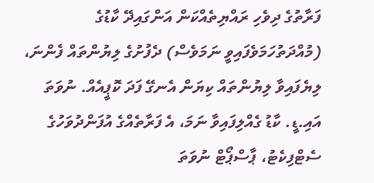ފަރާތުގެ ދިވެހި ރައްޔިތެއްކަން އަންގައިދޭ ކާޑުގެ (މުއްދަތުހަމަވެފައިވީ ނަމަވެސް) ދެފުށުގެ ލިޔުންތައް ފެންނަ، ލިޔެފައިވާ ލިޔުންތައް ކިޔަން އެނގޭ ފަދަ ކޮޕީއެއް. ނުވަތަ އައި.ޑީ. ކާޑު ގެއްލިފައިވާ ނަމަ، އެ ފަރާތެއްގެ އުފަންދުވަހުގެ ސެޓްފިކެޓު، ޕާސްޕޯޓް ނުވަތަ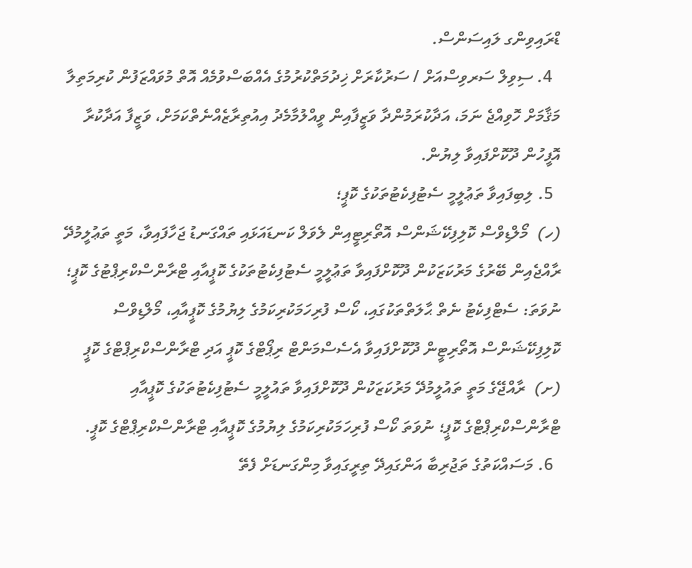ޑްރައިވިންގ ލައިސަންސް.
  4. ސިވިލް ސަރވިސްއަށް / ސަރުކާރަށް ޚިދުމަތްކުރުމުގެ އެއްބަސްވުމެއް އޮތް މުވައްޒަފުން ކުރިމަތިލާ މަޤާމަށް ހޮވިއްޖެ ނަމަ، އަދާކުރަމުންދާ ވަޒީފާއިން ވީއްލުމާމެދު އިއުތިރާޒެއްނެތްކަމަށް، ވަޒީފާ އަދާކުރާ އޮފީހުން ދޫކޮށްފައިވާ ލިޔުން.
  5. ލިބިފައިވާ ތަޢުލީމީ ސެޓުފިކެޓުތަކުގެ ކޮޕީ؛
(ހ)  މޯލްޑިވްސް ކޮލިފިކޭޝަންސް އޮތޯރިޓީއިން ލެވަލް ކަނޑައަޅައި ތައްގަނޑު ޖަހާފައިވާ، މަތީ ތަޢުލީމުދޭ ރާއްޖެއިން ބޭރުގެ މަރުކަޒަކުން ދޫކޮށްފައިވާ ތަޢުލީމީ ސެޓުފިކެޓުތަކުގެ ކޮޕީއާއި ޓްރާންސްކްރިޕްޓުގެ ކޮޕީ؛ ނުވަތަ: ސެޓްފިކެޓު ނެތް ޙާލަތްތަކުގައި، ކޯސް ފުރިހަމަކުރިކަމުގެ ލިޔުމުގެ ކޮޕީއާއި، މޯލްޑިވްސް ކޮލިފިކޭޝަންސް އޮތޯރިޓީން ދޫކޮށްފައިވާ އެސެސްމަންޓް ރިޕޯޓްގެ ކޮޕީ އަދި ޓްރާންސްކްރިޕްޓްގެ ކޮޕީ
(ށ)  ރާއްޖޭގެ މަތީ ތައުލީމުދޭ މަރުކަޒަކުން ދޫކޮށްފައިވާ ތައުލީމީ ސެޓުފިކެޓުތަކުގެ ކޮޕީއާއި ޓްރާންސްކްރިޕްޓްގެ ކޮޕީ؛ ނުވަތަ ކޯސް ފުރިހަމަކުރިކަމުގެ ލިޔުމުގެ ކޮޕީއާއި ޓްރާންސްކްރިޕްޓްގެ ކޮޕީ.
  6. މަސައްކަތުގެ ތަޖުރިބާ އަންގައިދޭ ތިރީގައިވާ މިންގަނޑަށް ފެތޭ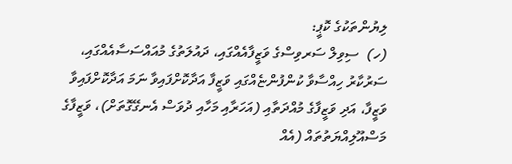ލިޔުންތަކުގެ ކޮޕީ:
(ހ)  ސިވިލް ސަރވިސްގެ ވަޒީފާއެއްގައި، ދައުލަތުގެ މުއައްސަސާއެއްގައި، ސަރުކާރު ހިއްސާވާ ކުންފުންޏެއްގައި ވަޒީފާ އަދާކޮށްފައިވާ ނަމަ އަދާކޮށްފައިވާ ވަޒީފާ، އަދި ވަޒީފާގެ މުއްދަތާއި (އަހަރާއި މަހާއި ދުވަސް އެނގޭގޮތަށް)، ވަޒީފާގެ މަސްއޫލިއްޔަތުތައް (އެއް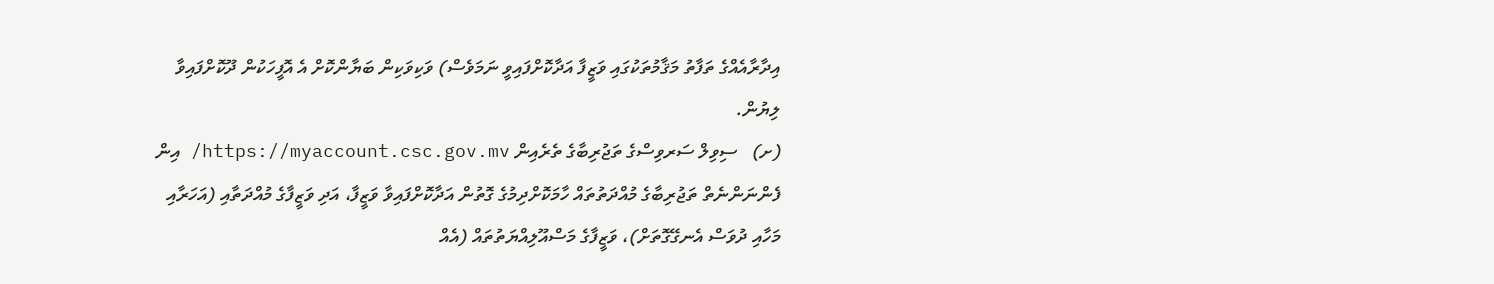އިދާރާއެއްގެ ތަފާތު މަޤާމުތަކުގައި ވަޒީފާ އަދާކޮށްފައިވީ ނަމަވެސް) ވަކިވަކިން ބަޔާންކޮށް އެ އޮފީހަކުން ދޫކޮށްފައިވާ ލިޔުން.
(ށ)   ސިވިލް ސަރވިސްގެ ތަޖުރިބާގެ ތެރެއިން https://myaccount.csc.gov.mv/ އިން ފެންނަންނެތް ތަޖުރިބާގެ މުއްދަތުތައް ހާމަކޮށްދިމުގެ ގޮތުން އަދާކޮށްފައިވާ ވަޒީފާ، އަދި ވަޒީފާގެ މުއްދަތާއި (އަހަރާއި މަހާއި ދުވަސް އެނގޭގޮތަށް)، ވަޒީފާގެ މަސްއޫލިއްޔަތުތައް (އެއް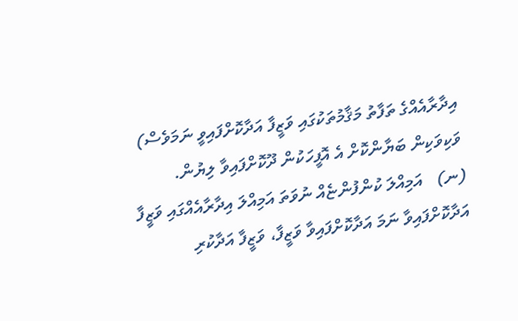އިދާރާއެއްގެ ތަފާތު މަޤާމުތަކުގައި ވަޒީފާ އަދާކޮށްފައިވީ ނަމަވެސް) ވަކިވަކިން ބަޔާންކޮށް އެ އޮފީހަކުން ދޫކޮށްފައިވާ ލިޔުން.
(ނ)   އަމިއްލަ ކުންފުންޏެއް ނުވަތަ އަމިއްލަ އިދާރާއެއްގައި ވަޒީފާ އަދާކޮށްފައިވާ ނަމަ އަދާކޮށްފައިވާ ވަޒީފާ، ވަޒީފާ އަދާކުރި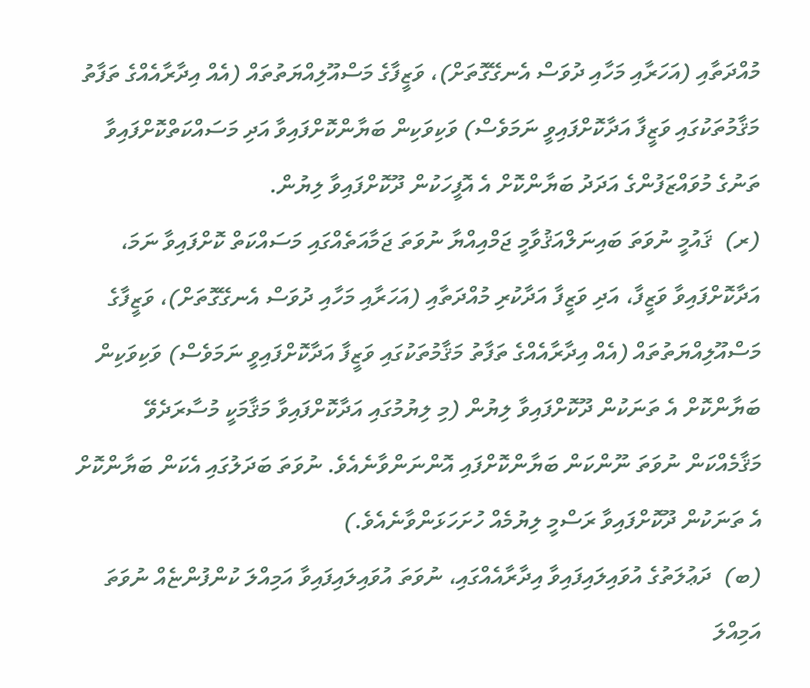މުއްދަތާއި (އަހަރާއި މަހާއި ދުވަސް އެނގޭގޮތަށް)، ވަޒީފާގެ މަސްއޫލިއްޔަތުތައް (އެއް އިދާރާއެއްގެ ތަފާތު މަޤާމުތަކުގައި ވަޒީފާ އަދާކޮށްފައިވީ ނަމަވެސް) ވަކިވަކިން ބަޔާންކޮށްފައިވާ އަދި މަސައްކަތްކޮށްފައިވާ ތަނުގެ މުވައްޒަފުންގެ އަދަދު ބަޔާންކޮށް އެ އޮފީހަކުން ދޫކޮށްފައިވާ ލިޔުން.
(ރ)  ޤައުމީ ނުވަތަ ބައިނަލްއަޤުވާމީ ޖަމްއިއްޔާ ނުވަތަ ޖަމާއަތެއްގައި މަސައްކަތް ކޮށްފައިވާ ނަމަ، އަދާކޮށްފައިވާ ވަޒީފާ، އަދި ވަޒީފާ އަދާކުރި މުއްދަތާއި (އަހަރާއި މަހާއި ދުވަސް އެނގޭގޮތަށް)، ވަޒީފާގެ މަސްއޫލިއްޔަތުތައް (އެއް އިދާރާއެއްގެ ތަފާތު މަޤާމުތަކުގައި ވަޒީފާ އަދާކޮށްފައިވީ ނަމަވެސް) ވަކިވަކިން ބަޔާންކޮށް އެ ތަނަކުން ދޫކޮށްފައިވާ ލިޔުން (މި ލިޔުމުގައި އަދާކޮށްފައިވާ މަޤާމަކީ މުސާރަދެވޭ މަޤާމެއްކަން ނުވަތަ ނޫންކަން ބަޔާންކޮށްފައި އޮންނަންވާނެއެވެ. ނުވަތަ ބަދަލުގައި އެކަން ބަޔާންކޮށް އެ ތަނަކުން ދޫކޮށްފައިވާ ރަސްމީ ލިޔުމެއް ހުށަހަޅަންވާނެއެވެ.)
(ބ)  ދަޢުލަތުގެ އުވައިލައިފައިވާ އިދާރާއެއްގައި، ނުވަތަ އުވައިލައިފައިވާ އަމިއްލަ ކުންފުންޏެއް ނުވަތަ އަމިއްލަ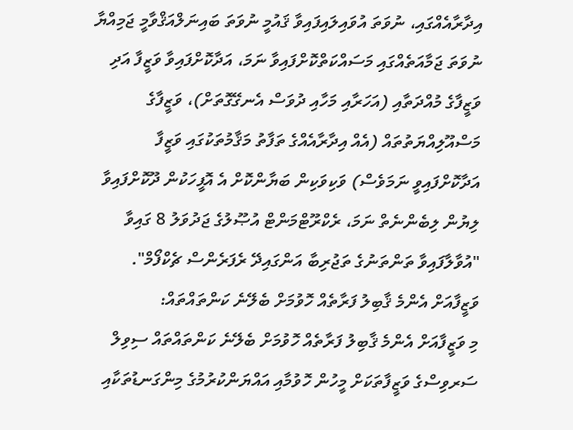އިދާރާއެއްގައި، ނުވަތަ އުވައިލައިފައިވާ ޤައުމީ ނުވަތަ ބައިނަލްއަޤްވާމީ ޖަމިއްޔާ ނުވަތަ ޖަމާއަތެއްގައި މަސައްކަތްކޮށްފައިވާ ނަމަ، އަދާކޮށްފައިވާ ވަޒީފާ އަދި ވަޒީފާގެ މުއްދަތާއި (އަހަރާއި މަހާއި ދުވަސް އެނގޭގޮތަށް)، ވަޒީފާގެ މަސްއޫލިއްޔަތުތައް (އެއް އިދާރާއެއްގެ ތަފާތު މަޤާމުތަކުގައި ވަޒީފާ އަދާކޮށްފައިވީ ނަމަވެސް) ވަކިވަކިން ބަޔާންކޮށް އެ އޮފީހަކުން ދޫކޮށްފައިވާ ލިޔުން ލިބެންނެތް ނަމަ، ރެކްރޫޓްމަންޓް އުޞޫލުގެ ޖަދުވަލު 8 ގައިވާ "އުވާލާފައިވާ ތަންތަނުގެ ތަޖުރިބާ އަންގައިދޭ ރެފަރެންސް ޗެކްފޯމް".
ވަޒީފާއަށް އެންމެ ޤާބިލު ފަރާތެއް ހޮވުމަށް ބެލޭނެ ކަންތައްތައް:
މި ވަޒީފާއަށް އެންމެ ޤާބިލު ފަރާތެއް ހޮވުމަށް ބެލޭނެ ކަންތައްތައް ސިވިލް ސަރވިސްގެ ވަޒީފާތަކަށް މީހުން ހޮވުމާއި އައްޔަންކުރުމުގެ މިންގަނޑުތަކާއި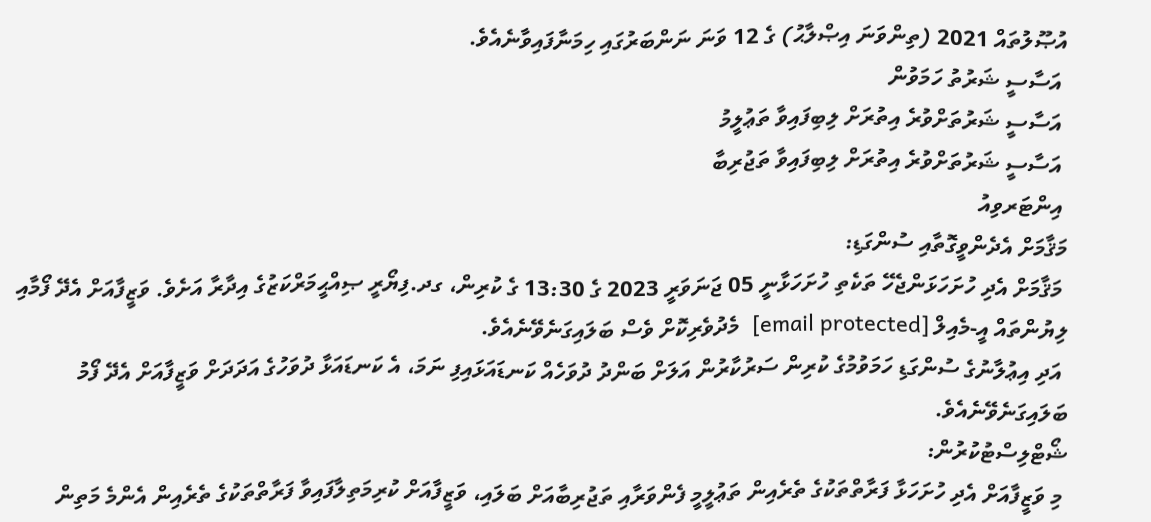އުޞޫލުތައް 2021 (ތިންވަނަ އިޞްލާޙު) ގެ 12 ވަނަ ނަންބަރުގައި ހިމަނާފައިވާނެއެވެ.
 އަސާސީ ޝަރުތު ހަމަވުން
 އަސާސީ ޝަރުތަށްވުރެ އިތުރަށް ލިބިފައިވާ ތަޢުލީމު
 އަސާސީ ޝަރުތަށްވުރެ އިތުރަށް ލިބިފައިވާ ތަޖުރިބާ
 އިންޓަރވިއު
މަޤާމަށް އެދެންވީގޮތާއި ސުންގަޑި:
 މަޤާމަށް އެދި ހުށަހަޅަންޖެހޭ ތަކެތި ހުށަހަޅާނީ 05 ޖަނަވަރީ 2023 ގެ 13:30 ގެ ކުރިން، ގދ.ފިޔޯރީ ޞިއްޙީމަރްކަޒުގެ އިދާރާ އަށެވެ. ވަޒީފާއަށް އެދޭ ފޯމާއި ލިޔުންތައް އީ-މެއިލް [email protected]  މެދުވެރިކޮށް ވެސް ބަލައިގަނެވޭނެއެވެ.
 އަދި އިޢުލާނުގެ ސުންގަޑި ހަމަވުމުގެ ކުރިން ސަރުކާރުން އަލަށް ބަންދު ދުވަހެއް ކަނޑައަޅައިފި ނަމަ، އެ ކަނޑައަޅާ ދުވަހުގެ އަދަދަށް ވަޒީފާއަށް އެދޭ ފޯމު ބަލައިގަނެވޭނެއެވެ.
ޝޯޓްލިސްޓުކުރުން:
 މި ވަޒީފާއަށް އެދި ހުށަހަޅާ ފަރާތްތަކުގެ ތެރެއިން ތަޢުލީމީ ފެންވަރާއި ތަޖުރިބާއަށް ބަލައި، ވަޒީފާއަށް ކުރިމަތިލާފައިވާ ފަރާތްތަކުގެ ތެރެއިން އެންމެ މަތިން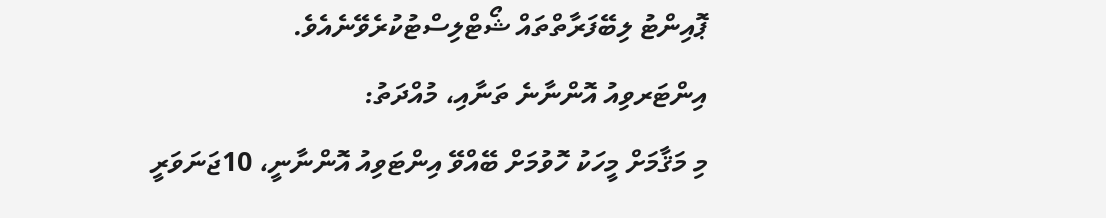ޕޮއިންޓު ލިބޭފަރާތްތައް ޝޯޓްލިސްޓުކުރެވޭނެއެވެ.
އިންޓަރވިއު އޮންނާނެ ތަނާއި، މުއްދަތު:
މި މަޤާމަށް މީހަކު ހޮވުމަށް ބޭއްވޭ އިންޓަވިއު އޮންނާނީ، 10ޖަނަވަރީ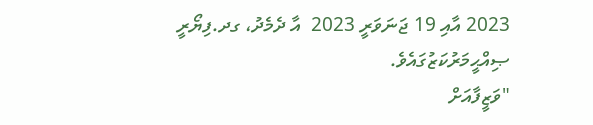2023 އާއި 19 ޖަނަވަރީ 2023  އާ ދެމެދު، ގދ.ފިޔޯރީ ޞިއްޙީމަރުކަޒުގައެވެ.
"ވަޒީފާއަށް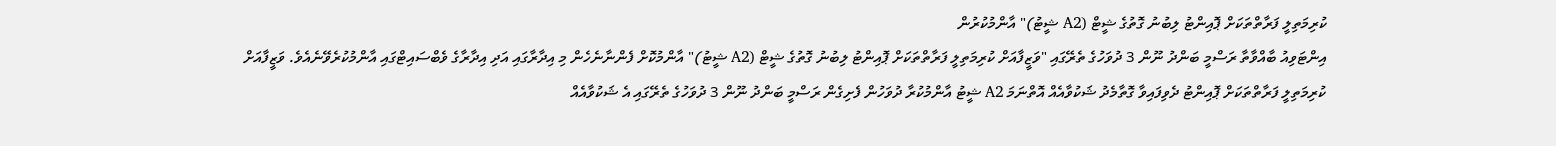ކުރިމަތިލީ ފަރާތްތަކަށް ޕޮއިންޓު ލިބުނު ގޮތުގެ ޝީޓް (A2 ޝީޓު)" އާންމުކުރުން
އިންޓަވިއު ބާއްވާތާ ރަސްމީ ބަންދު ނޫން 3 ދުވަހުގެ ތެރޭގައި "ވަޒީފާއަށް ކުރިމަތިލީ ފަރާތްތަކަށް ޕޮއިންޓު ލިބުނު ގޮތުގެ ޝީޓް (A2 ޝީޓު)" އާންމުކޮށް ފެންނާނެހެން މި އިދާރާގައި އަދި އިދާރާގެ ވެބްސައިޓްގައި އާންމުކުރެވޭނެއެވެ. ވަޒީފާއަށް ކުރިމަތިލީ ފަރާތްތަކަށް ޕޮއިންޓު ދެވިފައިވާ ގޮތާމެދު ޝަކުވާއެއް އޮތްނަމަ A2 ޝީޓު އާންމުކުރާ ދުވަހުން ފެށިގެން ރަސްމީ ބަންދު ނޫން 3 ދުވަހުގެ ތެރޭގައި އެ ޝަކުވާއެއް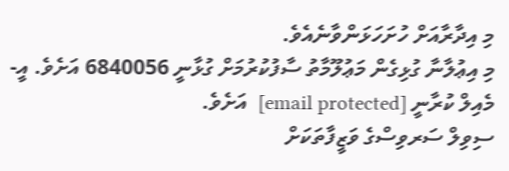މި އިދާރާއަށް ހުށަހަޅަންވާނެއެވެ.
މި އިޢުލާނާ ގުޅިގެން މަޢުލޫމާތު ސާފުކުރުމަށް ގުޅާނީ 6840056 އަށެވެ. އީ-މެއިލް ކުރާނީ [email protected]  އަށެވެ.
ސިވިލް ސަރވިސްގެ ވަޒީފާތަކަށް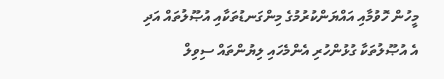މީހުން ހޮވުމާއި އައްޔަންކުރުމުގެ މިންގަނޑުތަކާއި އުޞޫލުތައް އަދި އެ އުޞޫލުތަކާ ގުޅުންހުރި އެންމެހައި ލިޔުންތައް ސިވިލް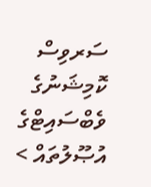ސަރވިސް ކޮމިޝަނުގެ ވެބްސައިޓްގެ އުޞޫލުތައް >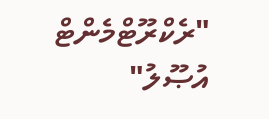"ރެކްރޫޓްމެންޓް އުޞޫލު"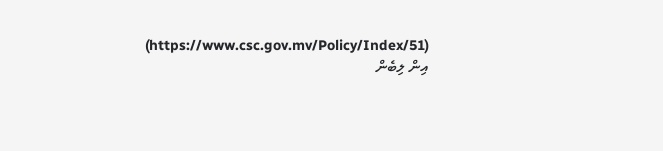(https://www.csc.gov.mv/Policy/Index/51) އިން ލިބެން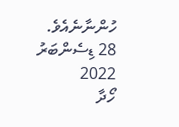ހުންނާނެއެވެ.
28 ޑިސެންބަރު 2022
ހޯދާ